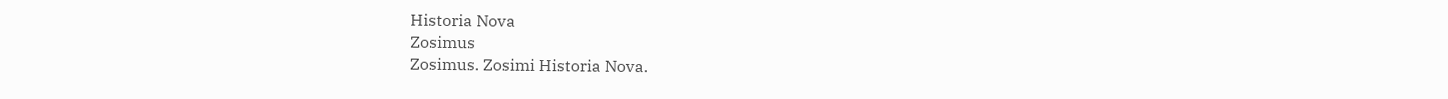Historia Nova
Zosimus
Zosimus. Zosimi Historia Nova.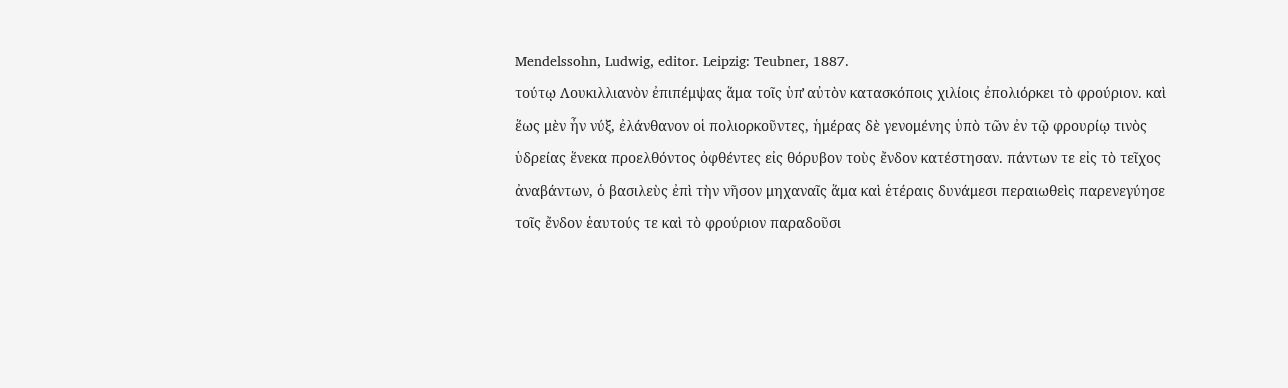Mendelssohn, Ludwig, editor. Leipzig: Teubner, 1887.
τούτῳ Λουκιλλιανὸν ἐπιπέμψας ἅμα τοῖς ὑπ̓ αὐτὸν κατασκόποις χιλίοις ἐπολιόρκει τὸ φρούριον. καὶ ἕως μὲν ἦν νύξ, ἐλάνθανον οἱ πολιορκοῦντες, ἡμέρας δὲ γενομένης ὑπὸ τῶν ἐν τῷ φρουρίῳ τινὸς ὑδρείας ἕνεκα προελθόντος ὀφθέντες εἰς θόρυβον τοὺς ἔνδον κατέστησαν. πάντων τε εἰς τὸ τεῖχος ἀναβάντων, ὁ βασιλεὺς ἐπὶ τὴν νῆσον μηχαναῖς ἅμα καὶ ἑτέραις δυνάμεσι περαιωθεὶς παρενεγύησε τοῖς ἔνδον ἑαυτούς τε καὶ τὸ φρούριον παραδοῦσι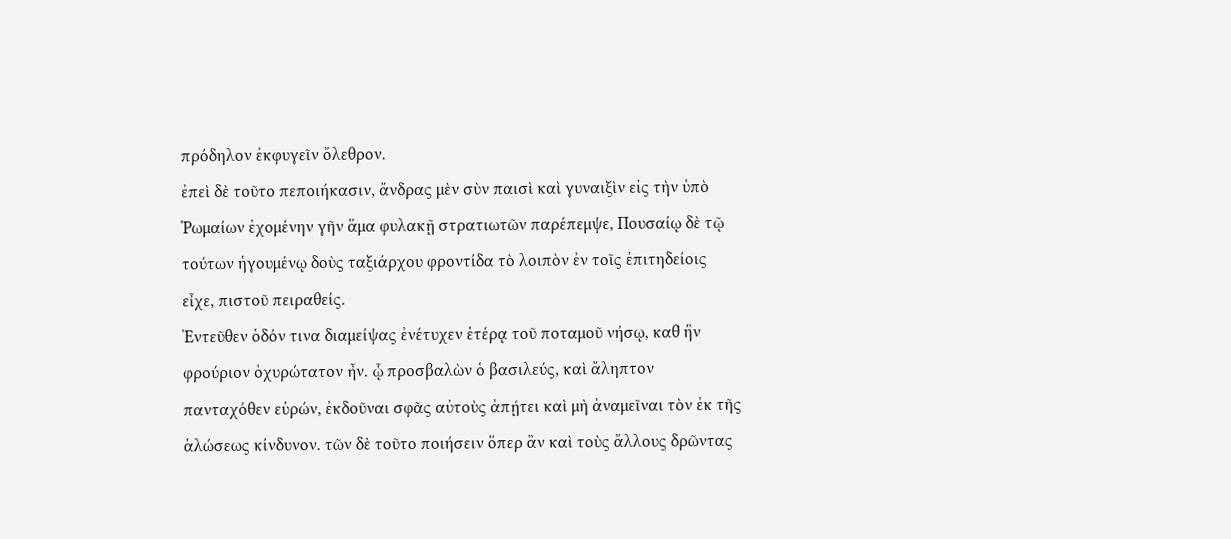πρόδηλον ἐκφυγεῖν ὄλεθρον.
ἐπεὶ δὲ τοῦτο πεποιήκασιν, ἄνδρας μὲν σὺν παισὶ καὶ γυναιξὶν εἰς τὴν ὑπὸ Ῥωμαίων ἐχομένην γῆν ἅμα φυλακῇ στρατιωτῶν παρέπεμψε, Πουσαίῳ δὲ τῷ τούτων ἡγουμένῳ δοὺς ταξιάρχου φροντίδα τὸ λοιπὸν ἐν τοῖς ἐπιτηδείοις εἶχε, πιστοῦ πειραθείς.
Ἐντεῦθεν ὁδόν τινα διαμείψας ἐνέτυχεν ἑτέρᾳ τοῦ ποταμοῦ νήσῳ, καθ̓ ἣν φρούριον ὀχυρώτατον ἦν. ᾧ προσβαλὼν ὁ βασιλεύς, καὶ ἄληπτον πανταχόθεν εὑρών, ἐκδοῦναι σφᾶς αὐτοὺς ἀπῄτει καὶ μὴ ἀναμεῖναι τὸν ἐκ τῆς ἁλώσεως κίνδυνον. τῶν δὲ τοῦτο ποιήσειν ὅπερ ἂν καὶ τοὺς ἄλλους δρῶντας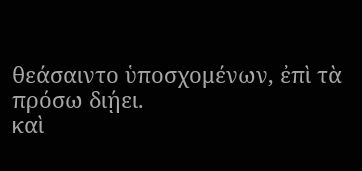θεάσαιντο ὑποσχομένων, ἐπὶ τὰ πρόσω διῄει.
καὶ